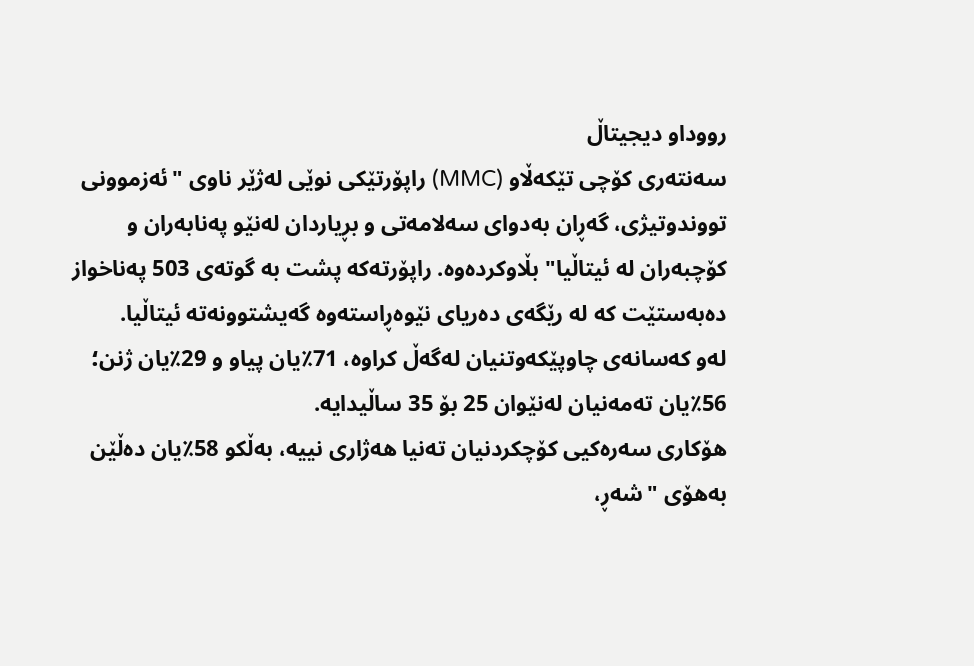رووداو دیجیتاڵ
سەنتەری کۆچی تێکەڵاو (MMC) راپۆرتێکی نوێی لەژێر ناوی "ئەزموونی تووندوتیژی، گەڕان بەدوای سەلامەتی و بڕیاردان لەنێو پەنابەران و کۆچبەران لە ئیتاڵیا" بڵاوکردەوە. راپۆرتەکە پشت بە گوتەی 503 پەناخواز دەبەستێت کە لە رێگەی دەریای نێوەڕاستەوە گەیشتوونەتە ئیتاڵیا.
لەو کەسانەی چاوپێکەوتنیان لەگەڵ کراوە، 71٪یان پیاو و 29٪یان ژنن؛ 56٪یان تەمەنیان لەنێوان 25 بۆ 35 ساڵیدایە.
هۆکاری سەرەکیی کۆچکردنیان تەنیا هەژاری نییە، بەڵکو 58٪یان دەڵێن بەهۆی "شەڕ،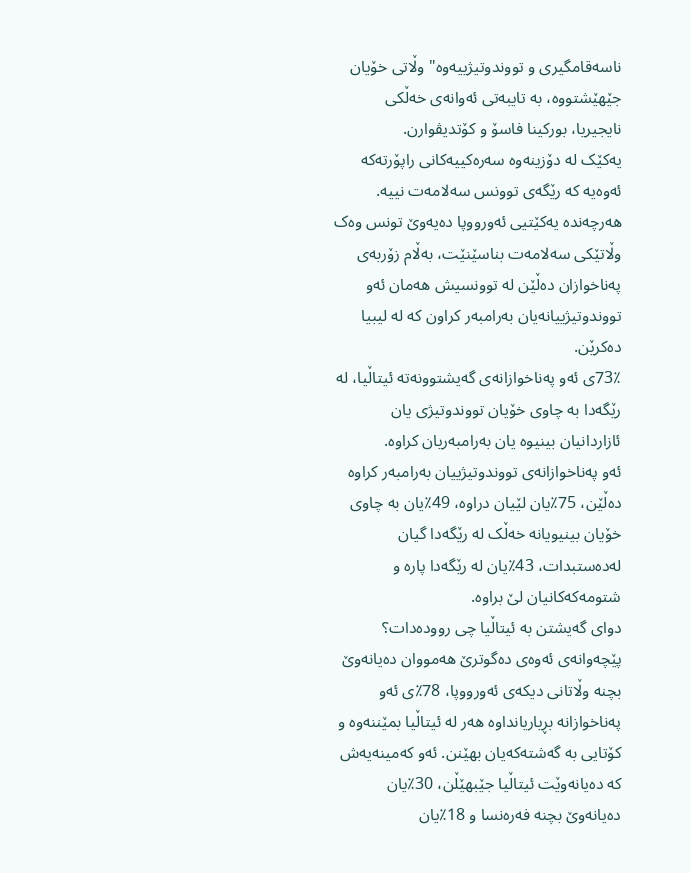ناسەقامگیری و تووندوتیژییەوە" وڵاتی خۆیان جێهێشتووە، بە تایبەتی ئەوانەی خەڵکی نایجیریا، بورکینا فاسۆ و کۆتدیڤوارن.
یەکێک لە دۆزینەوە سەرەکییەکانی راپۆرتەکە ئەوەیە کە رێگەی توونس سەلامەت نییە. هەرچەندە یەکێتیی ئەورووپا دەیەوێ تونس وەک وڵاتێکی سەلامەت بناسێنێت، بەڵام زۆربەی پەناخوازان دەڵێن لە توونسیش هەمان ئەو تووندوتیژییانەیان بەرامبەر کراون کە لە لیبیا دەکرێن.
73٪ی ئەو پەناخوازانەی گەیشتوونەتە ئیتاڵیا، لە رێگەدا بە چاوی خۆیان تووندوتیژی یان ئازاردانیان بینیوە یان بەرامبەریان کراوە.
ئەو پەناخوازانەی تووندوتیژییان بەرامبەر کراوە دەڵێن، 75٪یان لێیان دراوە، 49٪یان بە چاوی خۆیان بینیویانە خەڵک لە رێگەدا گیان لەدەستبدات، 43٪یان لە رێگەدا پارە و شتومەکەکانیان لێ براوە.
دوای گەیشتن بە ئیتاڵیا چی روودەدات؟
پێچەوانەی ئەوەی دەگوترێ هەمووان دەیانەوێ بچنە وڵاتانی دیکەی ئەورووپا، 78٪ی ئەو پەناخوازانە بڕیاریانداوە هەر لە ئیتاڵیا بمێننەوە و کۆتایی بە گەشتەکەیان بهێنن. ئەو کەمینەیەش کە دەیانەوێت ئیتاڵیا جێبهێڵن، 30٪یان دەیانەوێ بچنە فەرەنسا و 18٪یان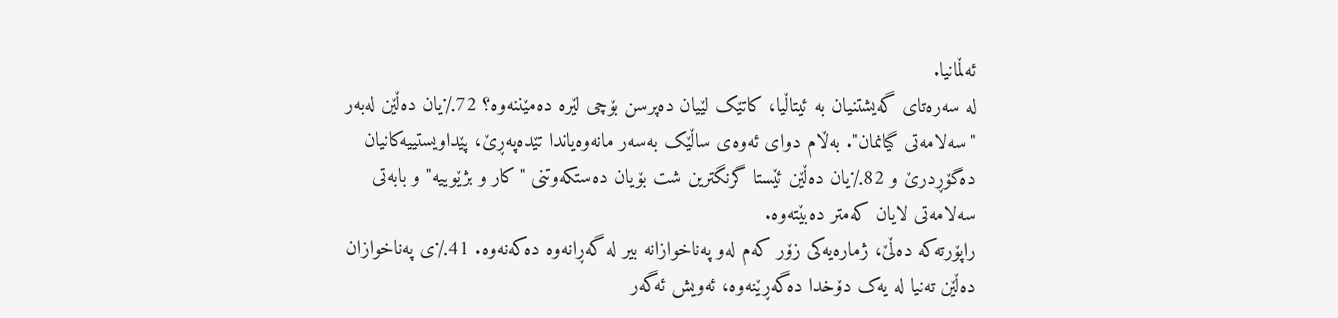ئەڵمانیا.
لە سەرەتای گەیشتنیان بە ئیتاڵیا، کاتێک لێیان دەپرسن بۆچی لێرە دەمێننەوە؟ 72٪یان دەڵێن لەبەر "سەلامەتی گیانمان". بەڵام دوای ئەوەی ساڵێک بەسەر مانەوەیاندا تێدەپەڕێ، پێداویستییەکانیان دەگۆڕدرێ و 82٪یان دەڵێن ئێستا گرنگترین شت بۆیان دەستکەوتنی "کار و بژێوییە" و بابەتی سەلامەتی لایان کەمتر دەبێتەوە.
راپۆرتەکە دەڵێ، ژمارەیەکی زۆر کەم لەو پەناخوازانە بیر لە گەڕانەوە دەکەنەوە. 41٪ی پەناخوازان دەڵێن تەنیا لە یەک دۆخدا دەگەڕێنەوە، ئەویش ئەگەر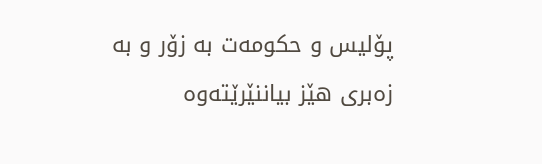پۆلیس و حکومەت بە زۆر و بە زەبری هێز بیاننێرێتەوە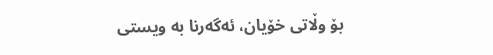بۆ وڵاتی خۆیان، ئەگەرنا بە ویستی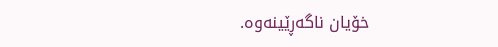خۆیان ناگەڕێینەوە.